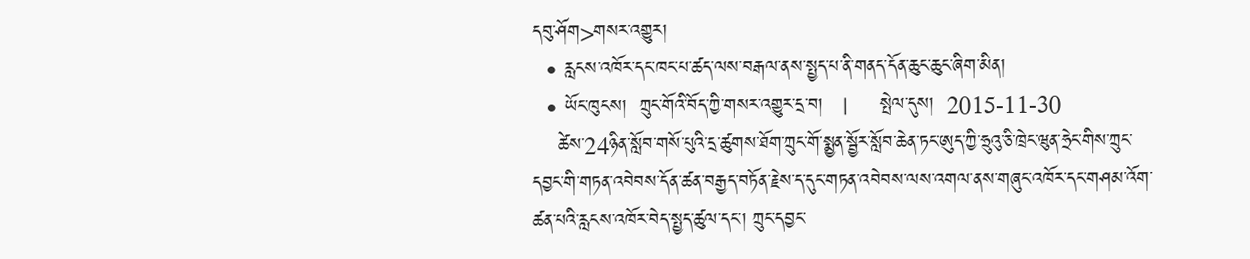དབུ་ཤོག>གསར་འགྱུར།
  • རླངས་འཁོར་དང་ཁང་པ་ཚད་ལས་བརྒལ་ནས་སྤྱད་པ་ནི་གནད་དོན་ཆུང་ཆུང་ཞིག་མིན།
  • ཡོང་ཁུངས།  ཀྲུང་གོའི་བོད་ཀྱི་གསར་འགྱུར་དྲ་བ།   |     སྤེལ་དུས།  2015-11-30
    ཚེས་24ཉིན་སློབ་གསོ་པུའི་དྲ་ཚུགས་ཐོག་ཀྲུང་གོ་སྨྱན་སྦྱོར་སློབ་ཆེན་ཏང་ཨུད་ཀྱི་ཧྲུའུ་ཅི་ཁྲེང་ཝུན་ཧྲེང་གིས་ཀྲུང་དབྱང་གི་གཏན་འབེབས་དོན་ཚན་བརྒྱད་བཏོན་རྗེས་ད་དུང་གཏན་འབེབས་ལས་འགལ་ནས་གཞུང་འཁོར་དང་གཤམ་འོག་ཚན་པའི་རླངས་འཁོར་བེད་སྤྱད་ཚུལ་དང་། ཀྲུང་དབྱང་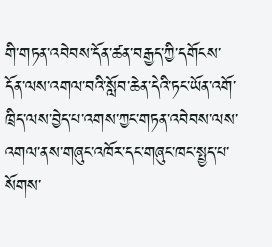གི་གཏན་འབེབས་དོན་ཚན་བརྒྱད་ཀྱི་དགོངས་དོན་ལས་འགལ་བའི་སློབ་ཆེན་དེའི་ཏང་ཡོན་འགོ་ཁྲིད་ལས་བྱེད་པ་འགས་ཀྱང་གཏན་འབེབས་ལས་འགལ་ནས་གཞུང་འཁོར་དང་གཞུང་ཁང་སྤྱད་པ་སོགས་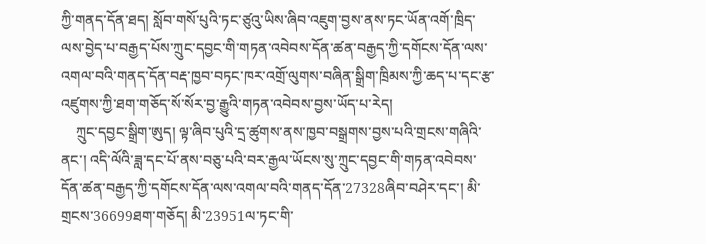ཀྱི་གནད་དོན་ཐད། སློབ་གསོ་པུའི་ཏང་ཙུའུ་ཡིས་ཞིབ་འཇུག་བྱས་ནས་ཏང་ཡོན་འགོ་ཁྲིད་ལས་བྱེད་པ་བརྒྱད་པོས་ཀྲུང་དབྱང་གི་གཏན་འབེབས་དོན་ཚན་བརྒྱད་ཀྱི་དགོངས་དོན་ལས་འགལ་བའི་གནད་དོན་བརྡ་ཁྱབ་བཏང་ཁར་འགྲོ་ལུགས་བཞིན་སྒྲིག་ཁྲིམས་ཀྱི་ཆད་པ་དང་རྩ་འཛུགས་ཀྱི་ཐག་གཅོད་སོ་སོར་བྱ་རྒྱུའི་གཏན་འབེབས་བྱས་ཡོད་པ་རེད།
    ཀྲུང་དབྱང་སྒྲིག་ཨུད། ལྟ་ཞིབ་པུའི་དྲ་ཚུགས་ནས་ཁྱབ་བསྒྲགས་བྱས་པའི་གྲངས་གཞིའི་ནང་། འདི་ལོའི་ཟླ་དང་པོ་ནས་བཅུ་པའི་བར་རྒྱལ་ཡོངས་སུ་ཀྲུང་དབྱང་གི་གཏན་འབེབས་དོན་ཚན་བརྒྱད་ཀྱི་དགོངས་དོན་ལས་འགལ་བའི་གནད་དོན་27328ཞིབ་བཤེར་དང་། མི་གྲངས་36699ཐག་གཅོད། མི་23951ལ་ཏང་གི་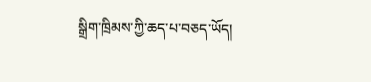སྒྲིག་ཁྲིམས་ཀྱི་ཆད་པ་བཅད་ཡོད།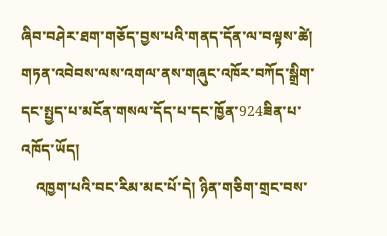ཞིབ་བཤེར་ཐག་གཅོད་བྱས་པའི་གནད་དོན་ལ་བལྟས་ཚེ། གཏན་འབེབས་ལས་འགལ་ནས་གཞུང་འཁོར་བཀོད་སྒྲིག་དང་སྤྱད་པ་མངོན་གསལ་དོད་པ་དང་ཁྱོན་924ཟིན་པ་འཁོད་ཡོད།
    འཁྱག་པའི་བང་རིམ་མང་པོ་དེ། ཉིན་གཅིག་གྲང་བས་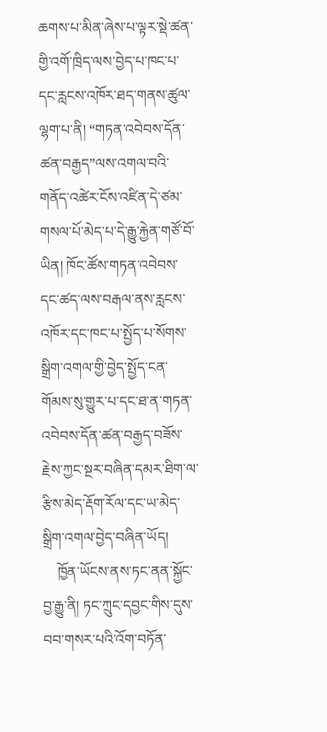ཆགས་པ་མིན་ཞེས་པ་ལྟར་སྡེ་ཚན་གྱི་འགོ་ཁྲིད་ལས་བྱེད་པ་ཁང་པ་དང་རླངས་འཁོར་ཐད་གནས་ཚུལ་ལྷག་པ་ནི། “གཏན་འབེབས་དོན་ཚན་བརྒྱད”ལས་འགལ་བའི་གནོད་འཚེར་ངོས་འཛིན་དེ་ཙམ་གསལ་པོ་མེད་པ་དེ་རྒྱུ་རྐྱེན་གཙོ་བོ་ཡིན། ཁོང་ཚོས་གཏན་འབེབས་དང་ཚད་ལས་བརྒལ་ནས་རླངས་འཁོར་དང་ཁང་པ་སྤྱོད་པ་སོགས་སྒྲིག་འགལ་གྱི་བྱེད་སྤྱོད་ངན་གོམས་སུ་གྱུར་པ་དང་ཐ་ན་གཏན་འབེབས་དོན་ཚན་བརྒྱད་བཟོས་རྗེས་ཀྱང་སྔར་བཞིན་དམར་ཐིག་ལ་རྩིས་མེད་རྡོག་རོལ་དང་ཡ་མེད་སྒྲིག་འགལ་བྱེད་བཞིན་ཡོད།
    ཁྱོན་ཡོངས་ནས་ཏང་ནན་སྐྱོང་བྱ་རྒྱུ་ནི། ཏང་ཀྲུང་དབྱང་གིས་དུས་བབ་གསར་པའི་འོག་བཏོན་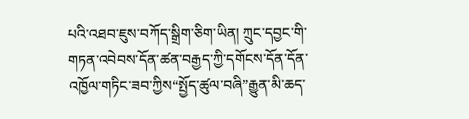པའི་འཐབ་ཇུས་བཀོད་སྒྲིག་ཅིག་ཡིན། ཀྲུང་དབྱང་གི་གཏན་འབེབས་དོན་ཚན་བརྒྱད་ཀྱི་དགོངས་དོན་དོན་འཁྱོལ་གཏིང་ཟབ་ཀྱིས“སྤྱོད་ཚུལ་བཞི”རྒྱུན་མི་ཆད་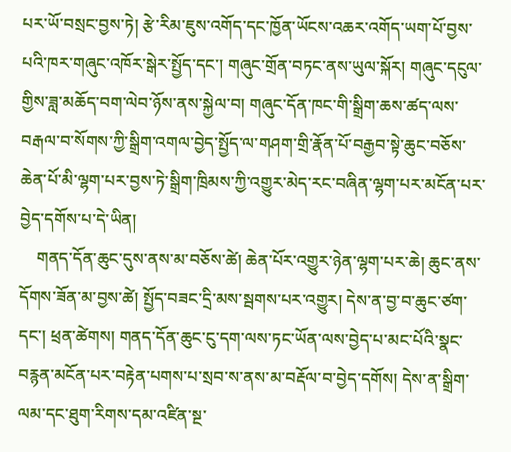པར་ཡོ་བསྲང་བྱས་ཏེ། རྩེ་རིམ་ཇུས་འགོད་དང་ཁྱོན་ཡོངས་འཆར་འགོད་ཡག་པོ་བྱས་པའི་ཁར་གཞུང་འཁོར་སྒེར་སྤྱོད་དང་། གཞུང་གྲོན་བཏང་ནས་ཡུལ་སྐོར། གཞུང་དངུལ་གྱིས་ཟླ་མཆོད་བག་ལེབ་ཉོས་ནས་སྐྱེལ་བ། གཞུང་དོན་ཁང་གི་སྒྲིག་ཆས་ཚད་ལས་བརྒལ་བ་སོགས་ཀྱི་སྒྲིག་འགལ་བྱེད་སྤྱོད་ལ་གཤག་གྲི་རྣོན་པོ་བརྒྱབ་སྟེ་ཆུང་བཅོས་ཆེན་པོ་མི་ལྷག་པར་བྱས་ཏེ་སྒྲིག་ཁྲིམས་ཀྱི་འགྱུར་མེད་རང་བཞིན་ལྷག་པར་མངོན་པར་བྱེད་དགོས་པ་དེ་ཡིན།
    གནད་དོན་ཆུང་དུས་ནས་མ་བཅོས་ཚེ། ཆེན་པོར་འགྱུར་ཉེན་ལྷག་པར་ཆེ། ཆུང་ནས་དོགས་ཟོན་མ་བྱས་ཚེ། སྤྱོད་བཟང་དྲི་མས་སྦགས་པར་འགྱུར། དེས་ན་བྱ་བ་ཆུང་ཙག་དང་། ཕྲན་ཚེགས། གནད་དོན་ཆུང་ངུ་དག་ལས་ཏང་ཡོན་ལས་བྱེད་པ་མང་པོའི་སྣང་བརྙན་མངོན་པར་བརྟེན་པགས་པ་སྲབ་ས་ནས་མ་བརྡོལ་བ་བྱེད་དགོས། དེས་ན་སྒྲིག་ལམ་དང་ཐུག་རིགས་དམ་འཛིན་སྔ་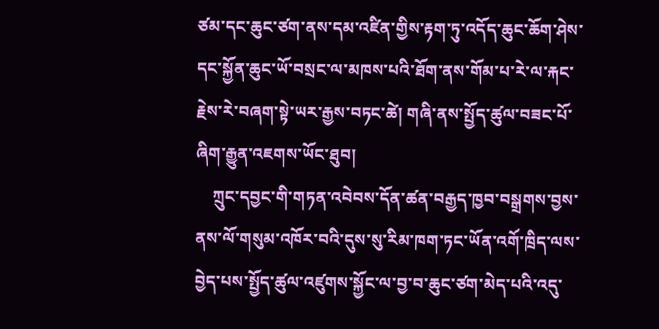ཙམ་དང་ཆུང་ཙག་ནས་དམ་འཛིན་གྱིས་རྟག་ཏུ་འདོད་ཆུང་ཆོག་ཤེས་དང་སྐྱོན་ཆུང་ཡོ་བསྲང་ལ་མཁས་པའི་ཐོག་ནས་གོམ་པ་རེ་ལ་རྐང་རྗེས་རེ་བཞག་སྟེ་ཡར་རྒྱས་བཏང་ཚེ། གཞི་ནས་སྤྱོད་ཚུལ་བཟང་པོ་ཞིག་རྒྱུན་འཇགས་ཡོང་ཐུབ།
    ཀྲུང་དབྱང་གི་གཏན་འབེབས་དོན་ཚན་བརྒྱད་ཁྱབ་བསྒྲགས་བྱས་ནས་ལོ་གསུམ་འཁོར་བའི་དུས་སུ་རིམ་ཁག་ཏང་ཡོན་འགོ་ཁྲིད་ལས་བྱེད་པས་སྤྱོད་ཚུལ་འཛུགས་སྐྱོང་ལ་བྱ་བ་ཆུང་ཙག་མེད་པའི་འདུ་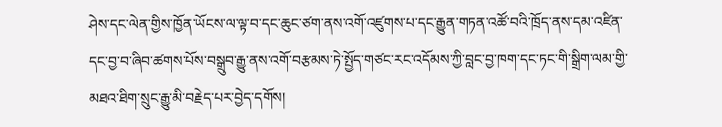ཤེས་དང་ལེན་གྱིས་ཁྱོན་ཡོངས་ལ་ལྟ་བ་དང་ཆུང་ཙག་ནས་འགོ་འཛུགས་པ་དང་རྒྱུན་གཏན་འཚོ་བའི་ཁྲོད་ནས་དམ་འཛིན་དང་བྱ་བ་ཞིབ་ཚགས་པོས་བསྒྲུབ་རྒྱུ་ནས་འགོ་བརྩམས་ཏེ་སྤྱོད་གཙང་རང་འདོམས་ཀྱི་བླང་བྱ་ཁག་དང་ཏང་གི་སྒྲིག་ལམ་གྱི་མཐའ་ཐིག་སྲུང་རྒྱུ་མི་བརྗེད་པར་བྱེད་དགོས།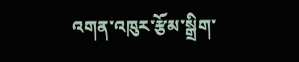འགན་འཁུར་རྩོམ་སྒྲིག་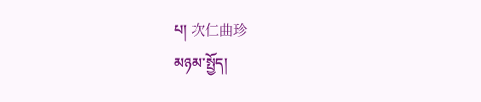པ། 次仁曲珍
མཉམ་སྤྱོད།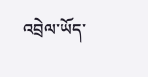འབྲེལ་ཡོད་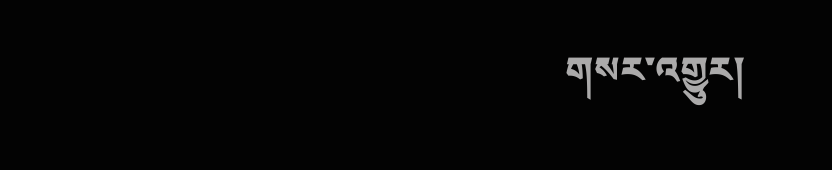གསར་འགྱུར།